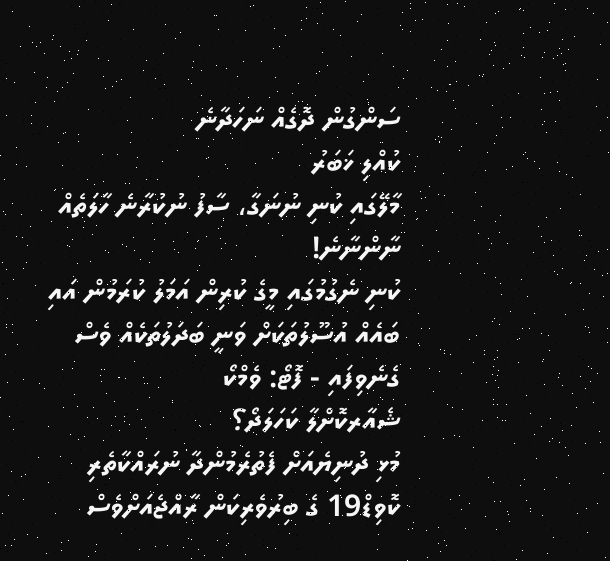ސަންގުން ދޮގެއް ނަހަދާނެ
ކުއްލި ޚަބަރު
މާލޭގައި ކުނި ނުނަގާ، ސާފު ނުކުރާނެ ހާލަތެއް ނާންނާނެ!
ކުނި ނެގުމުގައި މީގެ ކުރިން އަމަލު ކުރަމުން އައި ބައެއް އުސޫލުތަކަށް ވަނީ ބަދަލުތަކެއް ވެސް ގެނެވިފައި - ފޮޓޯ: ވެމްކޯ
ޝެއާރކޮށްލާ ކަހަލަދޯ؟
މުޅި ދުނިޔެއަށް ފެތުރެމުންދާ ނުރައްކާތެރި ކޮވިޑް19 ގެ ބިރުވެރިކަން ރާއްޖެއަށްވެސް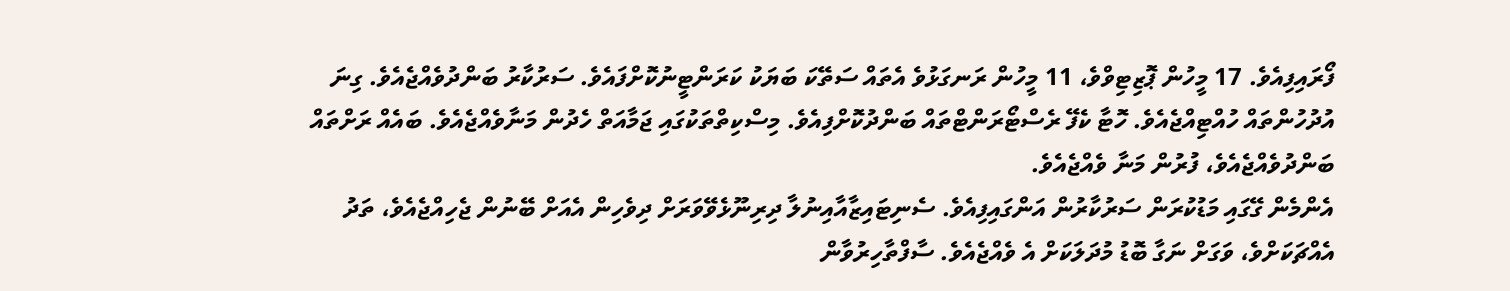ފޯރައިފިއެވެ. 17 މީހުން ޕޮޒިޓިވްވެ، 11 މީހުން ރަނގަޅުވެ އެތައް ސަތޭކަ ބަޔަކު ކަރަންޓީނުކޮށްފައެވެ. ސަރުކާރު ބަންދުވެއްޖެއެވެ. ގިނަ އުދުހުންތައް ހުއްޓިއްޖެއެވެ. ހޮޓާ ކެފޭ ރެސްޓޯރަންޓްތައް ބަންދުކޮށްފިއެވެ. މިސްކިތްތަކުގައި ޖަމާއަތް ހެދުން މަނާވެއްޖެއެވެ. ބައެއް ރަށްތައް ބަންދުވެއްޖެއެވެ، ފުރުން މަނާ ވެއްޖެއެވެ.
އެންމެން ގޭގައި މަޑުކުރަން ސަރުކާރުން އަންގައިފިއެވެ. ސެނިޓައިޒާއާއިނުލާ ދިރިނޫޅެވޭވަރަށް ދިވެހިން އެއަށް ބޭނުން ޖެހިއްޖެއެވެ، ތަދު އެއްޗަކަށްވެ، ވަގަށް ނަގާ ބޮޑު މުދަލަކަށް އެ ވެއްޖެއެވެ. ސާފްތާހިރުވާން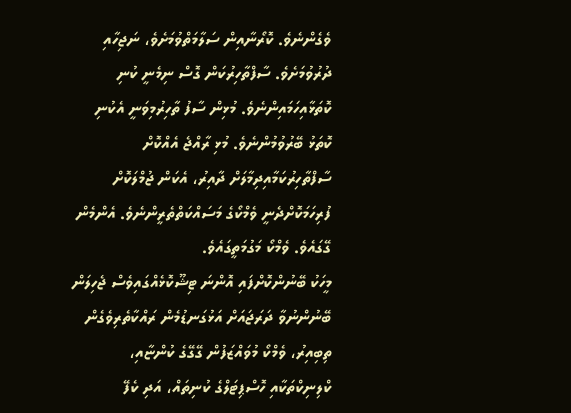ވެގެންނެވެ. ކޮރޯނާއިން ސަލާމަތްވުމަށެވެ، ނަޖިހާއި ދުރުވުމަށެވެ. ސާފްތާހިރުކަން ގޮސް ނިމެނީ ކުނި ކޮތަޅާއިހަމައިންނެވެ. މުޅިން ސާފު ތާހިރުމިވަނީ އެކުނި ކޮތަޅު ބޭރުވުމުންނެވެ. މުޅި ރާއްޖެ އެއްކޮށް ސާފްތާހިރުކަމާއިދިމާލަށް ދާއިރު، އެކަން ޖުމްލަކޮށް ފުރިހަމަކޮށްދެނީ ވެމްކޯގެ މަސައްކަތްތެރީންނެވެ. އެންމެން ގޭގައެވެ. ވެމްކޯ މަގުމަތީގައެވެ.
މީހަކު ބޭނުންކޮށްފައި އޮންނަ ޓިޝޫކޮޅެއްގައިވެސް ޖެހިލަން ބޭނުންނުވާ ދަރަޖައަށް އަޅުގަނޑުމެން ރައްކާތެރިވެގެން ތިބިއިރު، ވެމްކޯ މުވައްޒަފުން ގޭގޭގެ ކުންޏާއި، ކްލިނިކްތަކާއި ހޮސްޕިޓަލްގެ ކުނިތައް، އަދި ކެފޭ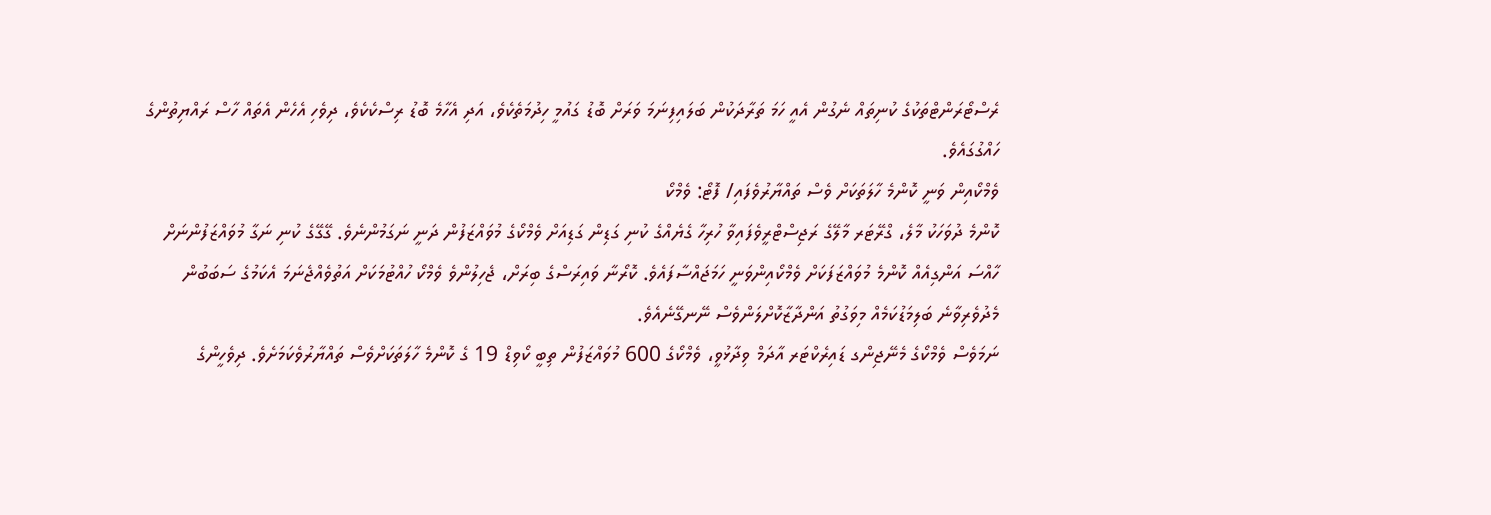ރެސްޓޯރަންޓްތަކުގެ ކުނިތައް ނެގުން އެއީ ހަމަ ތަރާދަކުން ބަލައިފިނަމަ ވަރަށް ބޮޑު ގައުމީ ހިދުމަތެކެވެ، އަދި އެހާމެ ބޮޑު ރިސްކެކެވެ، ދިވެހި އެހެން އެތައް ހާސް ރައްޔިތުންގެ ހައްގުގައެވެ.
ވެމްކޯއިން ވަނީ ކޮންމެ ހާލަތަކަށް ވެސް ތައްޔާރުވެފައި/ ފޮޓޯ: ވެމްކޯ
ކޮންމެ ދުވަހަކު މާލެ، ގްރޭޓަރ މާލޭގެ ރަޖިސްޓްރީވެފައިވާ ހުރިހާ ގެޔެއްގެ ކުނި ގަޑިން ގަޑިއަށް ވެމްކޯގެ މުވައްޒަފުން ދަނީ ނަގަމުންނެވެ. ގޭގޭގެ ކުނި ނަގާ މުވައްޒަފުންނަށް ހާއްސަ އަންގިއެއް ކޮންމެ މުވައްޒަފަކަށް ވެމްކޯއިންވަނީ ހަމަޖައްސާފައެވެ. ކޮރޯނާ ވައިރަސްގެ ބިރަށް، ޖެހިލުންވެ ވެމްކޯ ހުއްޓުމަކަށް އަތުވެއްޖެނަމަ އެކަމުގެ ސަބަބުން މެދުވެރިވާނެ ބަލިމަޑުކަމެއް މިވަގުތު އަންދާޒާކޮށްލަންވެސް ނޭނގޭނެއެވެ.
ނަމަވެސް ވެމްކޯގެ މެނޭޖިންގ ޑައިރެކްޓަރ އާދަމް ވިދާޅުވީ، ވެމްކޯގެ 600 މުވައްޒަފުން ތިބީ ކޯވިޑް 19 ގެ ކޮންމެ ހާލަތަކަށްވެސް ތައްޔާރުވެކަމަށެވެ. ދިވެހީންގެ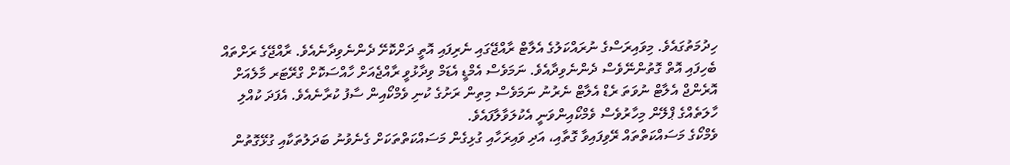ހިދުމަތުގައެވެ. މިވައިރަސްގެ ނުރައްކަލުގެ އެލާޓް ރާއްޖޭގައި ނެރިފައި އޮތީ ދަށްކޮށޭ ދެންނެވިދާނެއެވެ. ރާއްޖޭގެ ރަށްތައް ބެހިފައި އޮތް ގޮތުންނޭވެސް ދެންނެވިދާއެވެ. ނަމަވެސް އެމްޑީ އެޑަމް ވިދާޅުވީ ރާއްޖެއަށް ހާއްސަކޮށް ގްރޭޓަރ މާލެއަށް އޮރެންޖް އެލާޓް ނުވަތަ ރެޑް އެލާޓް ނެރުނު ނަމަވެސް މިތިން ރަށުގެ ކުނި ވެމްކޯއިން ސާފު ކުރާނެއެވެ. އެފަދަ ކުއްލި ހާލަތެއްގެ ޕްލޭން މިހާރުވެސް ވެމްކޯއިންވަނީ އެކުލަވާލާފައެވެ.
ވެމްކޯގެ މަސައްކަތްތައް ރޭވިފައިވާ ގޮތާއި، އަދި ވައިރަހާއި ގުޅިގެން މަސައްކަތްތަކަށް ގެނެވުނު ބަދަލުތަކާއި ގުޅޭގޮތުން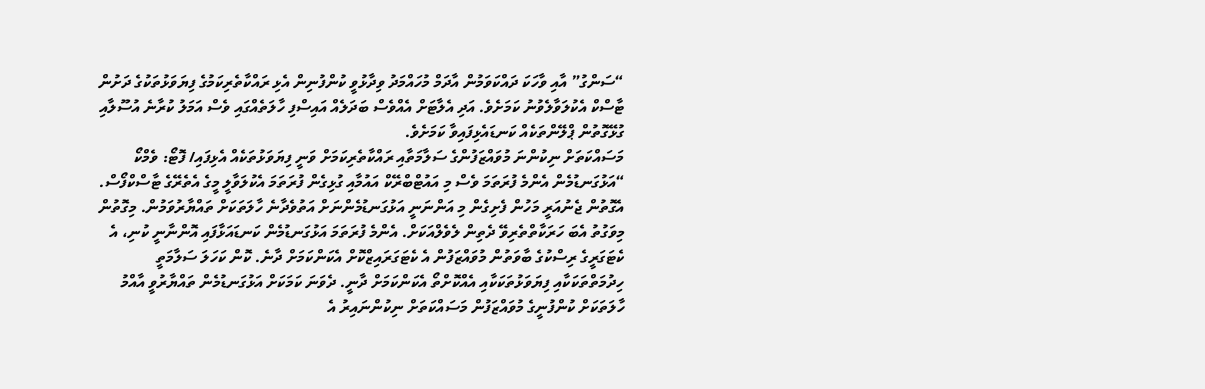“ސަންގު” އާއި ވާހަކަ ދައްކަވަމުން އާދަމް މުހައްމަދު ވިދާޅުވީ ކުންފުނިން އެޅި ރައްކާތެރިކަމުގެ ފިޔަވަޅުތަކުގެ ދަށުން ޓާސްކް އެކުލަވާލެވުނު ކަމަށެވެ. އަދި އެލާޓަށް އެއްވެސް ބަދަލެއް އައިސްފި ހާލަތެއްގައި ވެސް އަމަލު ކުރާނެ އުސޫލާއި ގުޅޭގޮތުން ޕްލޭންތަކެއް ކަނޑައެޅިފައިވާ ކަމަށެވެ.
މަސައްކަތަށް ނިކުންނަ މުވައްޒަފުންގެ ސަލާމަތާއި ރައްކާތެރިކަމަށް ވަނީ ފިޔަވަޅުތަކެއް އެޅިފައި/ ފޮޓޯ: ވެމްކޯ
“އަޅުގަނޑުމެން އެންމެ ފުރަތަމަ ވެސް މި އައުޓްބްރޭކް އައުމާއި ގުޅިގެން ފުރަތަމަ އެކުލަވާލީ މީގެ އެތެރޭގެ ޓާސްކްފޯސް. އެގޮތުން ޖެނުއަރީ މަހުން ފެށިގެން މި އަންނަނީ އަޅުގަނޑުމެންނަށް އަތުވެދާނެ ހާލަތަކަށް ތައްޔާރުވަމުން. މިގޮތުން މިވަގުތު އެބަ ހަރަކާތްތެރިވޭ ދެތިން ލެވެލްއަކަށް. އެންމެ ފުރަތަމަ އަޅުގަނޑުމެން ކަނޑައަޅާފައި އޮންނާނީ ކުނި، އެ ކެޓަގަރީގެ ރިސްކުގެ ބާވަތުން މުވައްޒަފުން އެ ކެޓަގަރައިޒްކޮށް އެކަންކަމަށް ދާނެ. ކޮން ކަހަލަ ސަލާމަތީ ހިދުމަތްތަކަކާއި ފިޔަވަޅުތަކަކާއި އެއްކޮށްތޯ އެކަންކަމަށް ދާނީ. ދެވަނަ ކަމަކަށް އަޅުގަނޑުމެން ތައްޔާރުވީ އާއްމު ހާލަތަކަށް ކުންފުނީގެ މުވައްޒަފުން މަސައްކަތަށް ނިކުންނައިރު އެ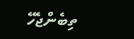ތިބެންޖެހޭ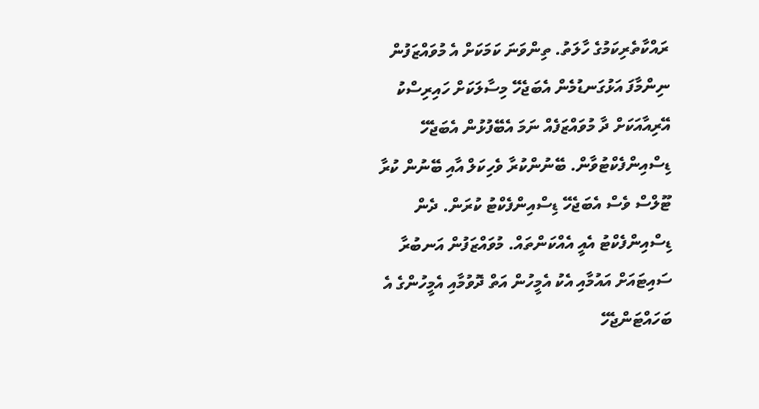ރައްކާތެރިކަމުގެ ހާލަތު. ތިންވަނަ ކަމަކަށް އެ މުވައްޒަފުން ނިންމާފަ އަޅުގަނޑުމެން އެބަޖެހޭ މިސާލަކަށް ހައިރިސްކު އޭރިއާއަކަށް ދާ މުވައްޒަފެއް ނަމަ އެބޭފުޅުން އެބަޖެހޭ ޑިސްއިންފެކްޓުވާން. ބޭނުންކުރާ ވެހިކަލް އާއި ބޭނުން ކުރާ ޓޫލްސް ވެސް އެބަޖެހޭ ޑިސްއިންފެކްޓު ކުރަން. ދެން ޑިސްއިންފެކްޓު އެއީ އެއްކަންތައް. މުވައްޒަފުން އަނބުރާ ސައިޓައަށް އައުމާއި އެކު އެމީހުން އަތް ދޮވުމާއި އެމީހުންގެ އެ ބަހައްޓަންޖެހޭ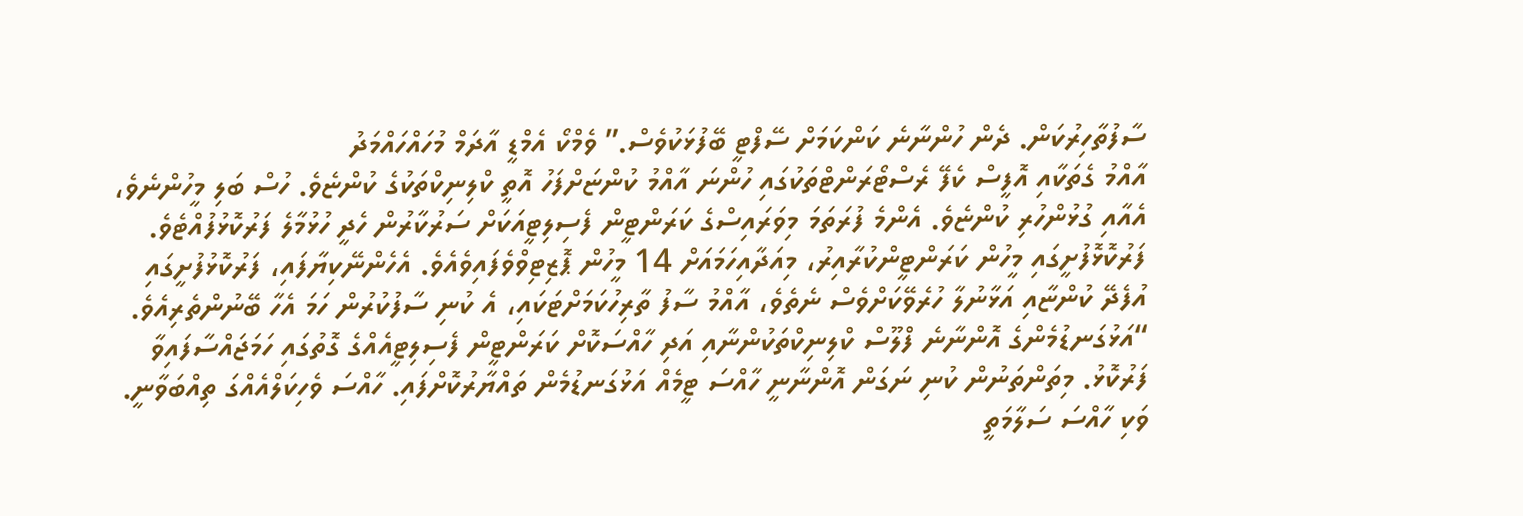ސާފުތާހިރުކަން. ދެން ހުންނާނެ ކަންކަމަށް ސޭފްޓީ ބޭފުޅަކުވެސް.” ވެމްކޯ އެމްޑީ އާދަމް މުހައްހައްމަދު
އާއްމު ގެތަކާއި އޮފީސް ކެފޭ ރެސްޓޯރަންޓްތަކުގައި ހުންނަ އާއްމު ކުންޏަށްފަހު އޮތީ ކްލިނިކްތަކުގެ ކުންޏެވެ. ހުސް ބަލި މީހުންނެވެ، އެއާއި ގުޅުންހުރި ކުންޏެވެ. އެންމެ ފުރަތަމަ މިވަރައިސްގެ ކަރަންޓީން ފެސިލިޓީއަކަށް ސަރުކާރުން ހެދީ ހުޅުމާލެ ފަރުކޮޅުފުއްޓެވެ. ފަރުކޮޅޮފުށީގައި މީހުން ކަރަންޓީންކުރާއިރު، މިއަދާއިހަމައަށް 14 މީހުން ޕޮޒިޓިވްވެފައިވެއެވެ. އެހެންނޭކިޔާފައި، ފަރުކޮޅުފުށީގައި އުފެދޭ ކުންޏާއި އަޅާނުލާ ހުރެވޭކަށްވެސް ނެތެވެ، އާއްމު ސާފު ތާރިހުކަމަށްޓަކައި، އެ ކުނި ސާފުކުރުން ހަމަ އެހާ ބޭނުންތެރިއެވެ.
“އަޅުގަނޑުމެންގެ އޮންނާނެ ފްލޫސް ކްލިނިކްތަކުންނާއި އަދި ހާއްސަކޮށް ކަރަންޓީން ފެސިލިޓީއެއްގެ ގޮތުގައި ހަމަޖައްސާފައިވާ ފަރުކޮޅު. މިތަންތަނުން ކުނި ނަގަން އޮންނާނީ ހާއްސަ ޓީމެއް އަޅުގަނޑުމެން ތައްޔާރުކޮށްފައި. ހާއްސަ ވެހިކަލްއެއްގަ ތިއްބަވާނީ. ވަކި ހާއްސަ ސަލާމަތީ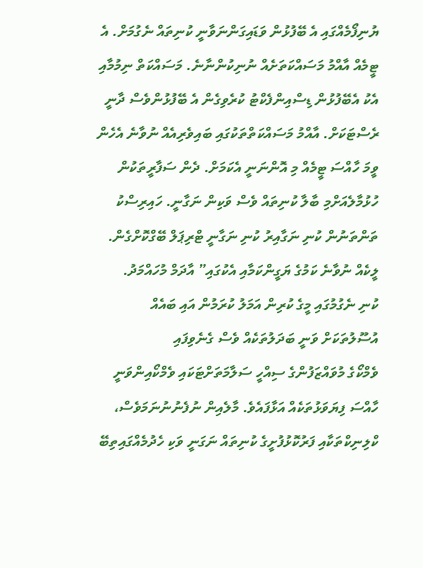ޔުނިފޯމެއްގައި އެ ބޭފުޅުން ވަޑައިގަންނަވާނީ ކުނިތައް ނެގުމަށް. އެ ޓީމެއް އާއްމު މަސައްކަތަށެއް ނުނިކުންނާނެ. މަސައްކަތް ނިމުމާއި އެކު އެބޭފުޅުން ޑިސްއިންފެކްޓު ކުރެވިގެން އެ ބޭފުޅުންވެސް ދާނީ ރެސްޓަކަށް. އާއްމު މަސައްކަތްތަކުގައި ބައިވެރިއެއް ނުވާނެ އެހެން ވީމަ ހާއްސަ ޓީމެއް މި އޮންނަނީ އެކަމަށް. ދެން ސަފާރީތަކުން ހުޅުމާލެއަށްމި ބާލާ ކުނިތައް ވެސް ވަކިން ނަގާނީ. ހައިރިސްކު ތަންތަނުން ކުނި ނަގާއިރު ކުނި ނަގާނީ ޓްރިޕަލް ބޭގްކޮށްގެން. ލީކެއް ނުވާނެ ކަމުގެ ޔަގީންކަމާއި އެކުގައި” އާދަމް މުހައްމަދު.
ކުނި ނެގުމުގައި މީގެ ކުރިން އަމަލު ކުރަމުން އައި ބައެއް އުސޫލުތަކަށް ވަނީ ބަދަލުތަކެއް ވެސް ގެނެވިފައި
ވެމްކޯގެ މުވައްޒަފުންގެ ސިއްހީ ސަލާމަތަށްޓަކައި ވެމްކޯއިންވަނީ ހާއްސަ ފިޔަވަޅުތަކެއް އަޅާފައެވެ. މާލެއިން ނުފެނުނުނަމަވެސް، ކްލިނިކްތަކާއި ފަރުކޮޅުފުށީގެ ކުނިތައް ނަގަނީ ވަކި ހެދުމެއްގައިތިބޭ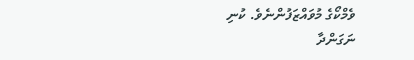ވެމްކޯގެ މުވައްޒަފުންނެވެ. ކުނި ނަގަންދާ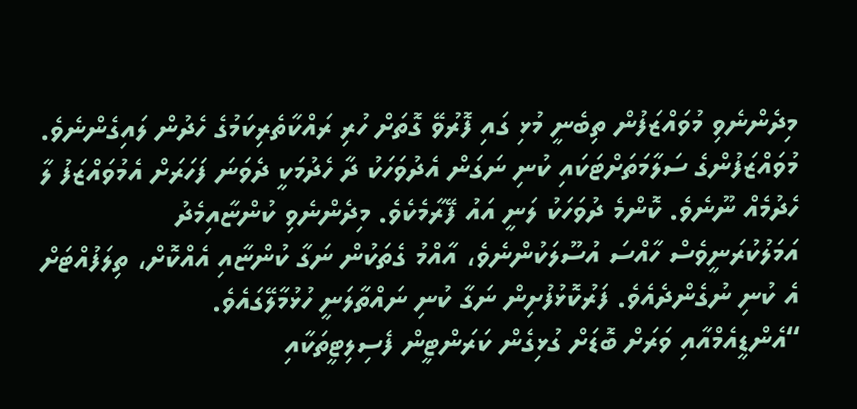މިދެންނެވި މުވައްޒަފުން ތިބެނީ މުޅި ގައި ފޮރުވޭ ގޮތަށް ހުރި ރައްކާތެރިކަމުގެ ހެދުން ލައިގެންނެވެ. މުވައްޒަފުންގެ ސަލާމަތަށްޓަކައި ކުނި ނަގަން އެދުވަހަކު ދާ ހެދުމަކީ ދެވަނަ ފަހަރަށް އެމުވައްޒަފު ލާ ހެދުމެއް ނޫނެވެ. ކޮންމެ ދުވަހަކު ލަނީ އައު ފޭރާމެކެވެ. މިދެންނެވި ކުންޏާއިމެދު އަމަލުކުރަނީވެސް ހާއްސަ އުސޫލަކުންނެވެ، އާއްމު ގެތަކުން ނަގާ ކުންޏާއި އެއްކޮށް، ތިލަފުއްޓަށް އެ ކުނި ނުގެންދެއެވެ. ފަރުކޮޅުފުށިން ނަގާ ކުނި ނައްތާލަނީ ހުޅުމާލޭގައެވެ.
“އެންޑީއެމްއާއި ވަރަށް ބޮޑަށް ގުޅިގެން ކަރަންޓީން ފެސިލިޓީތަކާއި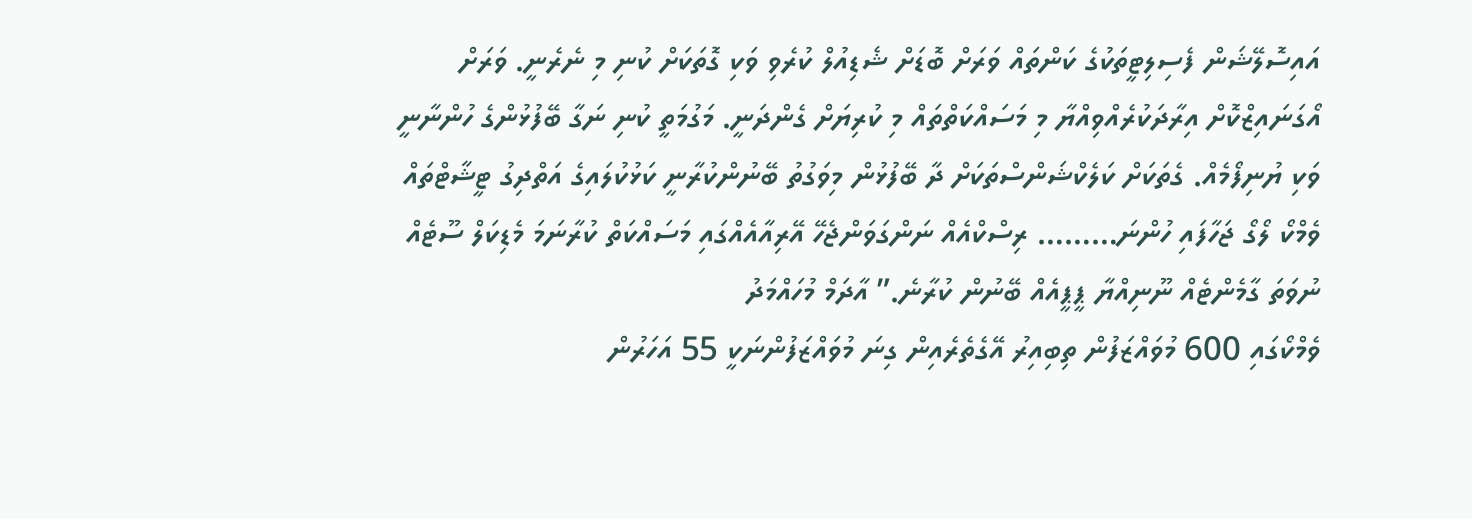އައިސޮލޭޝަން ފެސިލިޓީތަކުގެ ކަންތައް ވަރަށް ބޮޑަށް ޝެޑިއުލް ކުރެވި ވަކި ގޮތަކަށް ކުނި މި ނެރެނީ. ވަރަށް އޯގަނައިޒްކޮށް އިރާދަކުރެއްވިއްޔާ މި މަސައްކަތްތައް މި ކުރިޔަށް ގެންދަނީ. މަގުމަތީ ކުނި ނަގާ ބޭފުޅުންގެ ހުންނާނީ ވަކި ޔުނިފޯމެއް. ގެތަކަށް ކަލެކްޝަންސްތަކަށް ދާ ބޭފުޅުން މިވަގުތު ބޭނުންކުރާނީ ކަޅުކުލައިގެ އަތްދިގު ޓީޝާޓްތައް ވެމްކޯ ލޯގޯ ޖަހާފައި ހުންނަ……… ރިސްކްއެއް ނަންގަވަންޖެހޭ އޭރިއާއެއްގައި މަސައްކަތް ކުރާނަމަ މެޑިކަލް ސޫޓެއް ނުވަތަ ގާމެންޓެއް ނޫނިއްޔާ ޕީޕީއެއް ބޭނުން ކުރާނެ.” އާދަމް މުހައްމަދު
ވެމްކޯގައި 600 މުވައްޒަފުން ތިބިއިރު އޭގެތެރެއިން ގިނަ މުވައްޒަފުންނަކީ 55 އަހަރުން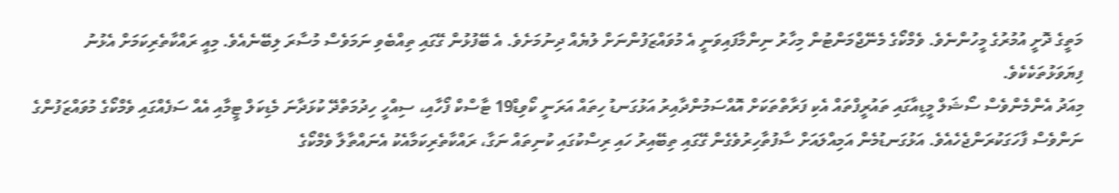މަތީގެ ދޮށީ އުމުރުގެ މީހުންނެވެ. ވެމްކޯގެ މެނޭޖްމަންޓުން މިހާރު ނިންމާފައިވަނީ އެ މުވައްޒަފުންނަށް ލުޔެއް ދިނުމަށެވެ. އެ ބޭފުޅުން ގޭގައި ތިއްބެވި ނަމަވެސް މުސާރަ ލިބޭނެއެވެ. މިއީ ރައްކާތެރިކަމަށް އެޅުނު ފިޔަވަޅުތަކެކެވެ.
މިއަދު އެންމެންވެސް ސޯޝަލް މީޑިއާގައި ތައުރީފްތައް އެކި ފަރާތްތަކަށް އޮއްސަމުންދާއިރު އަޅުގަނޑު ހިތައް އަރަނީ ކޯވިޑް19 ޓާސްކް ފޯހާއި، ސިއްހީ ހިދުމަތްދޭ ކުޅަދާނަ މެޑިކަލް ޓީމާއި އެއް ސަފެއްގައި ވެމްކޯގެ މުވައްޒަފުންގެ ނަންވެސް ފާހަގަކުރަންޖެހެއެވެ. އަޅުގަނޑުމެން އަމިއްލައަށް ސާފުތާހިރުވެގެން ގޭގައި ތިބޭއިރު ހައި ރިސްކުގައި ކުނިތައް ނަގާ، ރައްކާތެރިކަމާއެކު އެނައްތާލާ ވެމްކޯގެ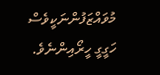މުވައްޒަފުންނަކީވެސް ހަގީގީ ހީރޯއިންނެވެ.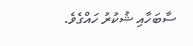ސާބަހާއި ޝުކުރު ހައްގެވެ.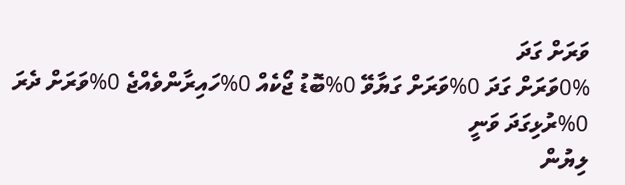ވަރަށް ގަދަ
0%ވަރަށް ގަދަ 0%ވަރަށް ގަޔާވޭ 0%ބޮޑު ޖޯކެއް 0%ހައިރާންވެއްޖެ 0%ވަރަށް ދެރަ 0%ރުޅިގަދަ ވަނީ
ލިޔުން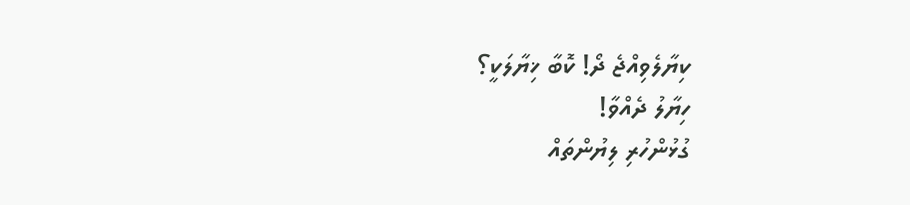ކިޔާލެވިއްޖެ ދޯ! ކޮބާ ޚިޔާލަކީ؟
ހިޔާލު ދެއްވާ!
ގުޅުންހުރި ލިޔުންތައް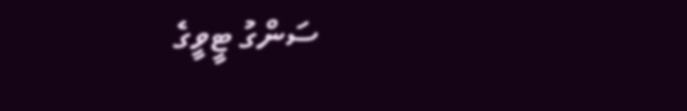ސަންގު ޓީވީގެ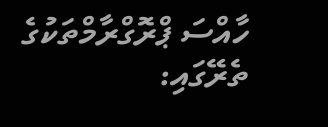ހާއްސަ ޕްރޮގްރާމްތަކުގެ ތެރޭގައި: